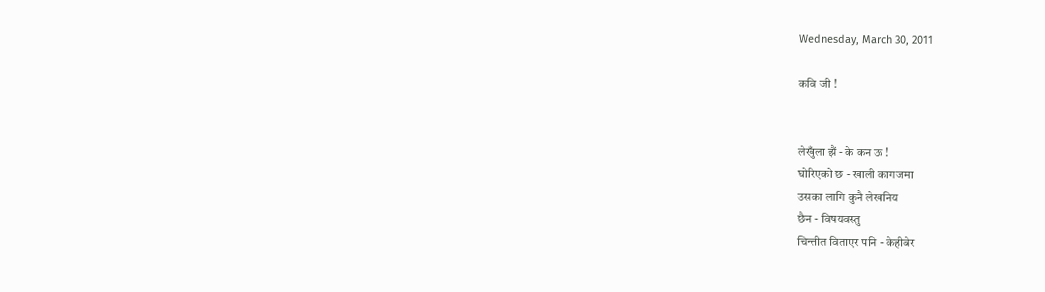Wednesday, March 30, 2011

कवि जी !


लेखुँला झैं - के कन ऊ !
घोरिएको छ - खाली कागजमा
उसका लागि कुनै लेखनिय
छैन - विषयवस्तु
चिन्तीत विताएर पनि - केहीबेर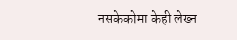नसकेकोमा केही लेख्न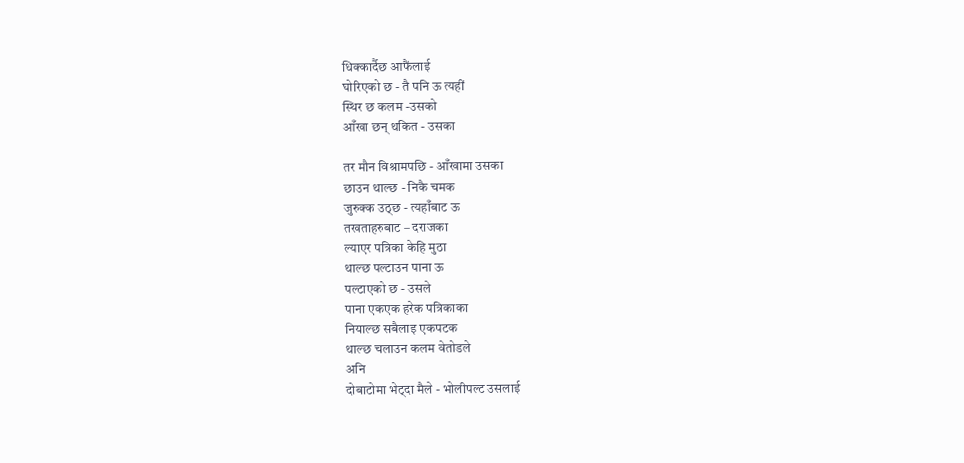धिक्कार्दैछ आफैंलाई
घोरिएको छ - तै पनि ऊ त्यहीं
स्थिर छ कलम -उसको
आँखा छन् थकित - उसका

तर मौन विश्रामपछि - आँखामा उसका
छाउन थाल्छ - निकै चमक
जुरुक्क उठ्छ - त्यहाँबाट ऊ
तखताहरुबाट – दराजका
ल्याएर पत्रिका केहि मुठा
थाल्छ पल्टाउन पाना ऊ
पल्टाएको छ - उसले
पाना एकएक हरेक पत्रिकाका
नियाल्छ सबैलाइ एकपटक
थाल्छ चलाउन कलम वेतोडले
अनि
दोबाटोमा भेट्दा मैले - भोलीपल्ट उसलाई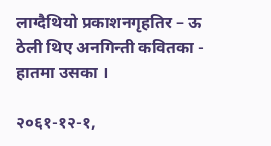लाग्दैथियो प्रकाशनगृहतिर – ऊ
ठेली थिए अनगिन्ती कवितका - हातमा उसका ।

२०६१-१२-१,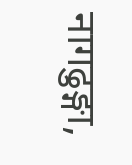नागढुङ्गा,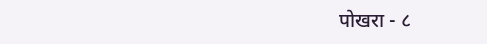पोखरा - ८